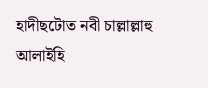হাদীছটোত নবী চাল্লাল্লাহু আলাইহি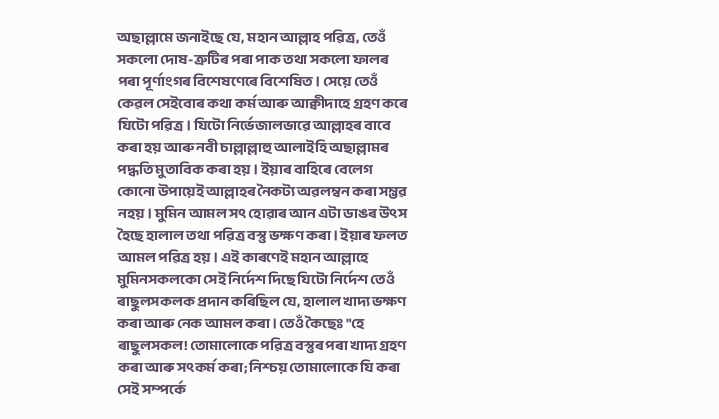অছাল্লামে জনাইছে যে, মহান আল্লাহ পৱিত্ৰ, তেওঁ সকলো দোষ-ত্ৰুটিৰ পৰা পাক তথা সকলো ফালৰ পৰা পূৰ্ণাংগৰ বিশেষণেৰে বিশেষিত। সেয়ে তেওঁ কেৱল সেইবোৰ কথা কৰ্ম আৰু আক্বীদাহে গ্ৰহণ কৰে যিটো পৱিত্ৰ। যিটো নিৰ্ভেজালভাৱে আল্লাহৰ বাবে কৰা হয় আৰু নবী চাল্লাল্লাহু আলাইহি অছাল্লামৰ পদ্ধতি মুতাবিক কৰা হয়। ইয়াৰ বাহিৰে বেলেগ কোনো উপায়েই আল্লাহৰ নৈকট্য অৱলম্বন কৰা সম্ভৱ নহয়। মুমিন আমল সৎ হোৱাৰ আন এটা ডাঙৰ উৎস হৈছে হালাল তথা পৱিত্ৰ বস্তু ভক্ষণ কৰা। ইয়াৰ ফলত আমল পৱিত্ৰ হয়। এই কাৰণেই মহান আল্লাহে মুমিনসকলকো সেই নিৰ্দেশ দিছে যিটো নিৰ্দেশ তেওঁ ৰাছুলসকলক প্ৰদান কৰিছিল যে, হালাল খাদ্য ভক্ষণ কৰা আৰু নেক আমল কৰা। তেওঁ কৈছেঃ "হে ৰাছুলসকল! তোমালোকে পৱিত্ৰ বস্তুৰ পৰা খাদ্য গ্ৰহণ কৰা আৰু সৎকৰ্ম কৰা; নিশ্চয় তোমালোকে যি কৰা সেই সম্পৰ্কে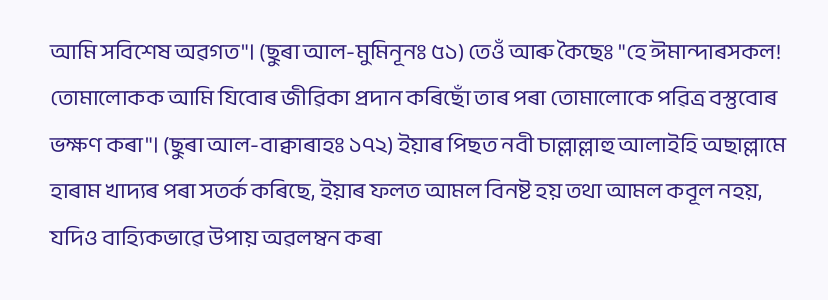আমি সবিশেষ অৱগত"। (ছুৰা আল-মুমিনূনঃ ৫১) তেওঁ আৰু কৈছেঃ "হে ঈমান্দাৰসকল! তোমালোকক আমি যিবোৰ জীৱিকা প্ৰদান কৰিছোঁ তাৰ পৰা তোমালোকে পৱিত্ৰ বস্তুবোৰ ভক্ষণ কৰা"। (ছুৰা আল-বাক্বাৰাহঃ ১৭২) ইয়াৰ পিছত নবী চাল্লাল্লাহু আলাইহি অছাল্লামে হাৰাম খাদ্যৰ পৰা সতৰ্ক কৰিছে, ইয়াৰ ফলত আমল বিনষ্ট হয় তথা আমল কবূল নহয়, যদিও বাহ্যিকভাৱে উপায় অৱলম্বন কৰা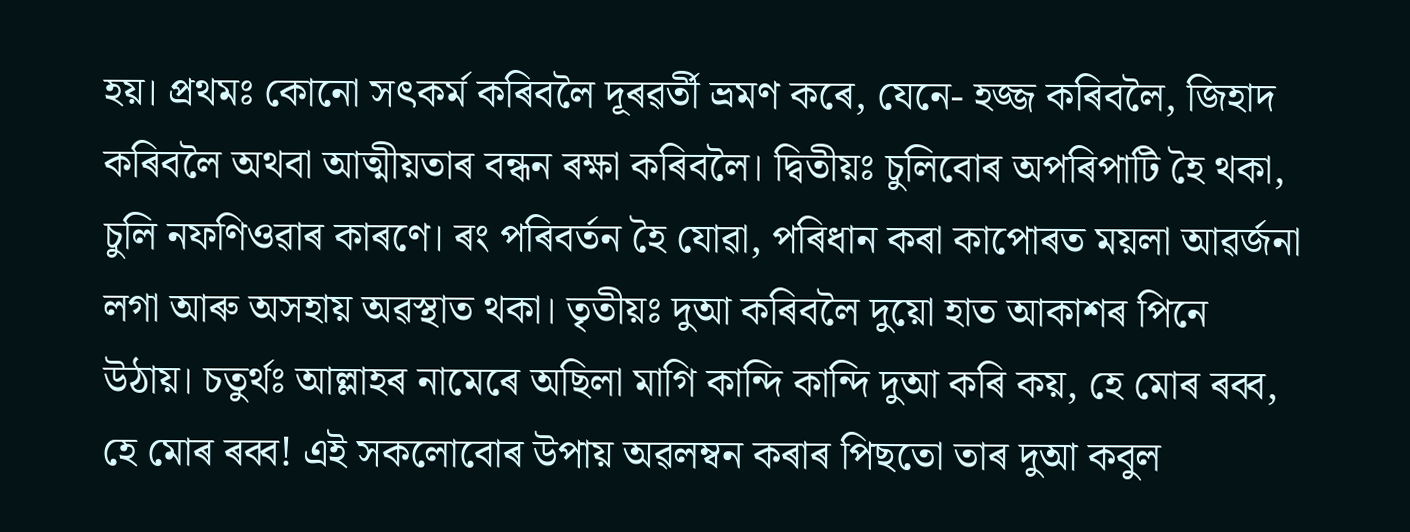হয়। প্ৰথমঃ কোনো সৎকৰ্ম কৰিবলৈ দূৰৱৰ্তী ভ্ৰমণ কৰে, যেনে- হজ্জ কৰিবলৈ, জিহাদ কৰিবলৈ অথবা আত্মীয়তাৰ বন্ধন ৰক্ষা কৰিবলৈ। দ্বিতীয়ঃ চুলিবোৰ অপৰিপাটি হৈ থকা, চুলি নফণিওৱাৰ কাৰণে। ৰং পৰিবৰ্তন হৈ যোৱা, পৰিধান কৰা কাপোৰত ময়লা আৱৰ্জনা লগা আৰু অসহায় অৱস্থাত থকা। তৃতীয়ঃ দুআ কৰিবলৈ দুয়ো হাত আকাশৰ পিনে উঠায়। চতুৰ্থঃ আল্লাহৰ নামেৰে অছিলা মাগি কান্দি কান্দি দুআ কৰি কয়, হে মোৰ ৰব্ব, হে মোৰ ৰব্ব! এই সকলোবোৰ উপায় অৱলম্বন কৰাৰ পিছতো তাৰ দুআ কবুল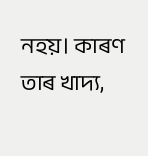নহয়। কাৰণ তাৰ খাদ্য,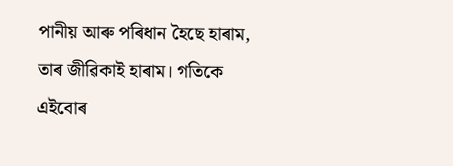পানীয় আৰু পৰিধান হৈছে হাৰাম, তাৰ জীৱিকাই হাৰাম। গতিকে এইবোৰ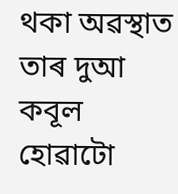থকা অৱস্থাত তাৰ দুআ কবূল হোৱাটো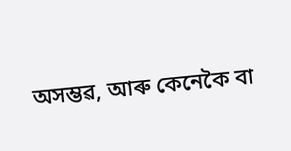অসম্ভৱ, আৰু কেনেকৈ বা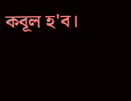কবূল হ'ব।